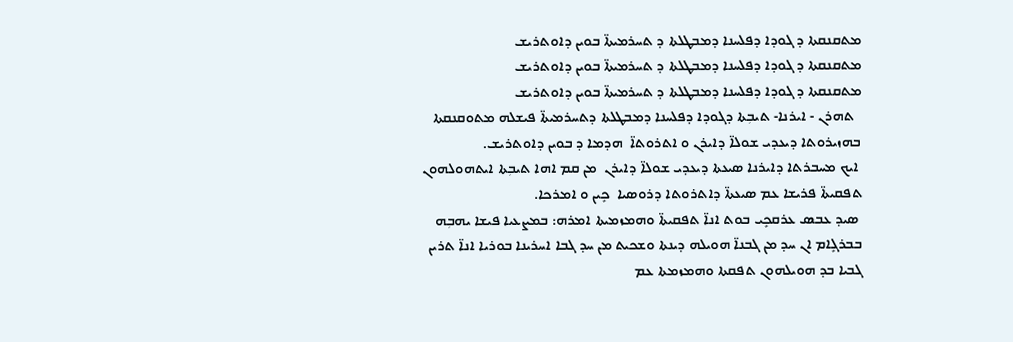ܡܬܩܢܩܬܐ ܕ ܓܘܕܐ ܕܦܠܚܢܐ ܕܡܒܛܠܬܐ ܕ ܬܚܪܡܝܬܐ̈ ܒܘܝܢ ܕܐܘܬܪܝܫ
ܡܬܩܢܩܬܐ ܕ ܓܘܕܐ ܕܦܠܚܢܐ ܕܡܒܛܠܬܐ ܕ ܬܚܪܡܝܬܐ̈ ܒܘܝܢ ܕܐܘܬܪܝܫ
ܡܬܩܢܩܬܐ ܕ ܓܘܕܐ ܕܦܠܚܢܐ ܕܡܒܛܠܬܐ ܕ ܬܚܪܡܝܬܐ̈ ܒܘܝܢ ܕܐܘܬܪܝܫ
  ܬܗܪܢ - ܐܝܪܢܐ- ܬܝܒܼܬܐ ܕܓܘܕܐ ܕܦܠܚܢܐ ܕܡܒܛܠܬܐ ܕܬܚܪܡܝܬܐ̈ ܦܝܫܠܗ ܡܬܘܩܢܩܬܐ ܒܗܙܝܪܘܬܐ ܕܝܥܕܝ ܫܘܠܐ̈ ܕܐܝܪܢ ܘ ܐܬܪܘܬܐ̈  ܗܕܡܐ ܕ ܒܘܝܢ ܕܐܘܬܪܝܫ.
 ܐܝܟ ܡܚܒܪܬܐ ܕܐܝܪܢܐ ܣܝܥܬܐ ܕܝܥܕܝ ܫܘܠܐ̈ ܕܐܝܪܢ  ܡܢ ܩܡ ܐܗܐ ܬܝܒܼܬܐ ܐܝܬܗܘܠܗܘܢ  ܬܦܩܝܬܐ̈ ܦܪܝܫܐ ܥܡ ܣܝܥܬܐ̈ ܕܐܬܪܘܬܐ ܕܪܘܣܝܐ  ܟܻܝܢ ܘ ܐܡܪܟܐ.
 ܣܝܕ ܥܒܣ ܥܪܩܟܻܝ ܒܘܬ ܐܢܐ̈ ܬܦܩܝܬܐ̈ ܘܗܡܙܡܝܬܐ ܐܡܪܗ: ܒܡܨܥܝܐ ܦܝܫܐ ܝܗܒܼܗ ܒܒܪܓܻܐܡ ܐܢ ܚܕ ܡܢ ܓܒܢܐ̈ ܗܘܝܠܗ ܕܝܢܬܐ ܘܫܟܝܬ ܡܢ ܚܕ ܓܒܐ ܐܚܪܝܢܐ ܒܘܪܝܐ ܐܢܐ̈ ܬܪܝܢ ܓܒܝܐ ܒܕ ܗܘܝܠܗܘܢ ܬܦܩܬܐ ܘܗܡܙܡܬܐ ܥܡ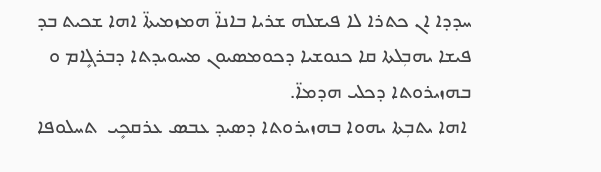ܚܕܕܐ ܐܢ ܟܬܪܐ ܠܐ ܦܝܫܠܗ ܫܪܝܐ ܒܐܢܐ̈ ܗܡܙܡܝܬܐ̈ ܐܗܐ ܫܟܝܬ ܒܕ ܦܝܫܐ ܝܗܒܼܠܬܐ ܩܐ ܟܢܘܫܝܐ ܕܟܘܡܣܝܘܢ ܡܚܘܝܕܬܐ ܕܒܪܓܻܐܡ ܘ ܒܗܙܝܪܘܬܐ ܕܟܠܝ ܗܕܡܐ̈.
 ܐܗܐ ܝܬܒܼܬܐ ܝܗܘܐ ܒܗܙܝܪܘܬܐ ܕܣܝܕ ܥܒܣ ܥܪܩܟܻܝ  ܬܚܠܘܦܐ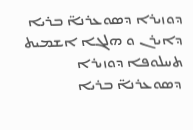ܕܘܙܝܪܐ ܕܣܘܥܪܢܐ̈ ܒܪܝܐ ܕܐܝܪܢ ܘ ܗܠܓܐ ܐܫܡܝܬ ܬܚܠܘܦܐ ܕܘܙܝܪܐ ܕܣܘܥܪܢܐ̈ ܒܪܝܐ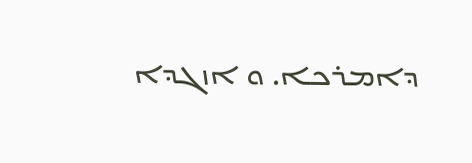ܕܐܡܪܟܐ. ܘ ܐܙܓܕܐ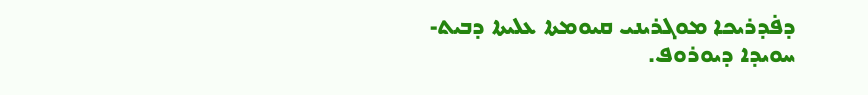ܕܦ̇ܕܪܝܟܐ ܡܘܓܪܝܢܝ ܩܝܘܡܬܐ ܥܠܝܬܐ ܕܒܝܬ- ܚܘܝܕܐ ܕܝܘܪܘܦ.